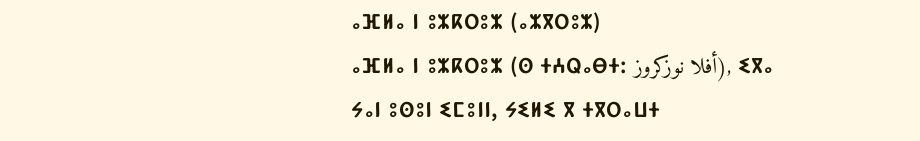ⴰⴼⵍⴰ ⵏ ⵓⵣⴽⵔⵓⵣ (ⴰⵣⴳⵔⵓⵣ)
ⴰⴼⵍⴰ ⵏ ⵓⵣⴽⵔⵓⵣ (ⵙ ⵜⵄⵕⴰⴱⵜ: أفلا نوزكروز), ⵉⴳⴰ ⵢⴰⵏ ⵓⵙⵓⵏ ⵉⵎⵓⵏⵏ, ⵢⵉⵍⵉ ⴳ ⵜⴳⵔⴰⵡⵜ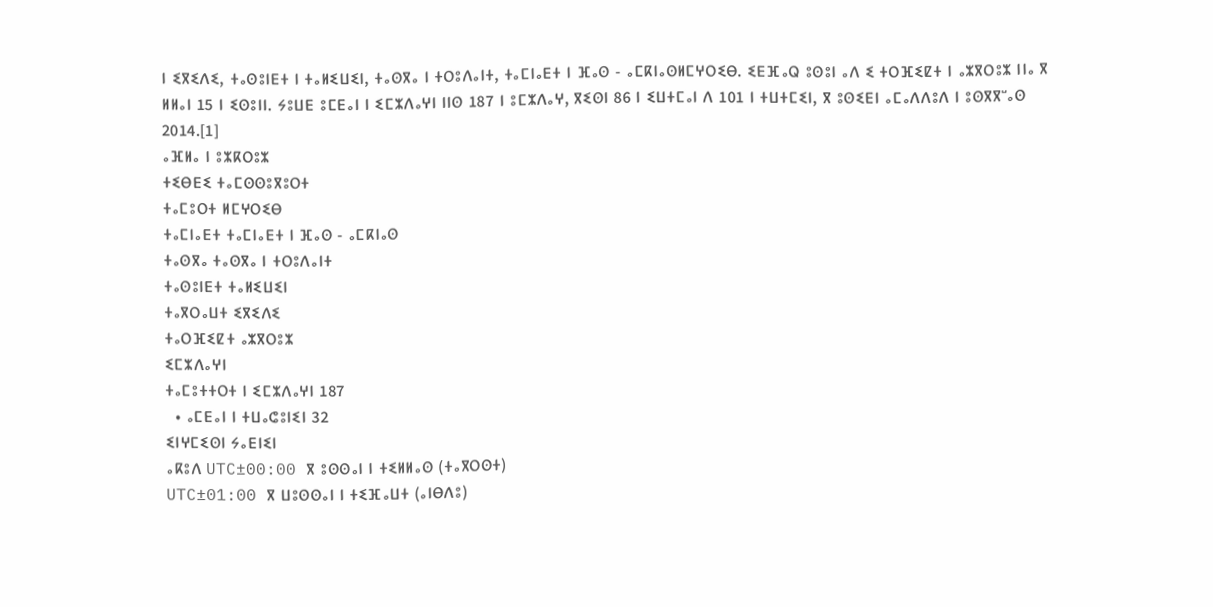ⵏ ⵉⴳⵉⴷⵉ, ⵜⴰⵙⵓⵏⴹⵜ ⵏ ⵜⴰⵍⵉⵡⵉⵏ, ⵜⴰⵙⴳⴰ ⵏ ⵜⵔⵓⴷⴰⵏⵜ, ⵜⴰⵎⵏⴰⴹⵜ ⵏ ⴼⴰⵙ - ⴰⵎⴽⵏⴰⵙⵍⵎⵖⵔⵉⴱ. ⵉⴹⴼⴰⵕ ⵓⵙⵓⵏ ⴰⴷ ⵉ ⵜⵔⴼⵉⵇⵜ ⵏ ⴰⵣⴳⵔⵓⵣ ⵏⵏⴰ ⴳ ⵍⵍⴰⵏ 15 ⵏ ⵉⵙⵓⵏⵏ. ⵢⵓⵡⴹ ⵓⵎⴹⴰⵏ ⵏ ⵉⵎⵣⴷⴰⵖⵏ ⵏⵏⵙ 187 ⵏ ⵓⵎⵣⴷⴰⵖ, ⴳⵉⵙⵏ 86 ⵏ ⵉⵡⵜⵎⴰⵏ ⴷ 101 ⵏ ⵜⵡⵜⵎⵉⵏ, ⴳ ⵓⵙⵉⴹⵏ ⴰⵎⴰⴷⴷⵓⴷ ⵏ ⵓⵙⴳⴳⵯⴰⵙ 2014.[1]
ⴰⴼⵍⴰ ⵏ ⵓⵣⴽⵔⵓⵣ
ⵜⵉⴱⴹⵉ ⵜⴰⵎⵙⵙⵓⴳⵓⵔⵜ
ⵜⴰⵎⵓⵔⵜ ⵍⵎⵖⵔⵉⴱ
ⵜⴰⵎⵏⴰⴹⵜ ⵜⴰⵎⵏⴰⴹⵜ ⵏ ⴼⴰⵙ - ⴰⵎⴽⵏⴰⵙ
ⵜⴰⵙⴳⴰ ⵜⴰⵙⴳⴰ ⵏ ⵜⵔⵓⴷⴰⵏⵜ
ⵜⴰⵙⵓⵏⴹⵜ ⵜⴰⵍⵉⵡⵉⵏ
ⵜⴰⴳⵔⴰⵡⵜ ⵉⴳⵉⴷⵉ
ⵜⴰⵔⴼⵉⵇⵜ ⴰⵣⴳⵔⵓⵣ
ⵉⵎⵣⴷⴰⵖⵏ
ⵜⴰⵎⵓⵜⵜⵔⵜ ⵏ ⵉⵎⵣⴷⴰⵖⵏ 187
  • ⴰⵎⴹⴰⵏ ⵏ ⵜⵡⴰⵛⵓⵏⵉⵏ 32
ⵉⵏⵖⵎⵉⵙⵏ ⵢⴰⴹⵏⵉⵏ
ⴰⴽⵓⴷ UTC±00:00 ⴳ ⵓⵙⵙⴰⵏ ⵏ ⵜⵉⵍⵍⴰⵙ (ⵜⴰⴳⵔⵙⵜ)
UTC±01:00 ⴳ ⵡⵓⵙⵙⴰⵏ ⵏ ⵜⵉⴼⴰⵡⵜ (ⴰⵏⴱⴷⵓ)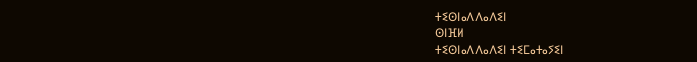ⵜⵉⵙⵏⴰⴷⴷⴰⴷⵉⵏ
ⵙⵏⴼⵍ
ⵜⵉⵙⵏⴰⴷⴷⴰⴷⵉⵏ ⵜⵉⵎⴰⵜⴰⵢⵉⵏ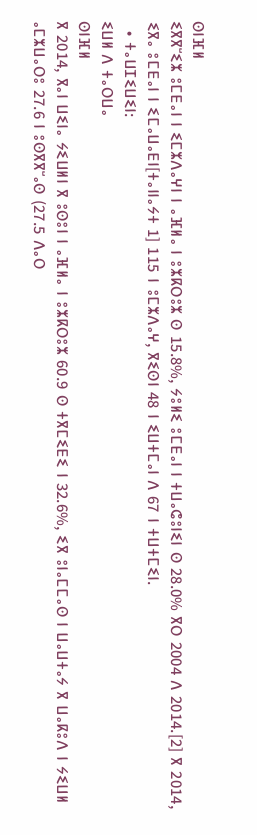ⵙⵏⴼⵍ
ⵉⴳⴳⵯⵉⵣ ⵓⵎⴹⴰⵏ ⵏ ⵉⵎⵣⴷⴰⵖⵏ ⵏ ⴰⴼⵍⴰ ⵏ ⵓⵣⴽⵔⵓⵣ ⵙ 15.8%, ⵢⵓⵍⵉ ⵓⵎⴹⴰⵏ ⵏ ⵜⵡⴰⵛⵓⵏⵉⵏ ⵙ 28.0% ⴳⵔ 2004 ⴷ 2014.[2] ⴳ 2014, ⵉⴳⴰ ⵓⵎⴹⴰⵏ ⵏ ⵉⵎⴰⵡⴰⴹⵏ[ⵜⴰⵏⵏⴰⵢⵜ 1] 115 ⵏ ⵓⵎⵣⴷⴰⵖ, ⴳⵉⵙⵏ 48 ⵏ ⵉⵡⵜⵎⴰⵏ ⴷ 67 ⵏ ⵜⵡⵜⵎⵉⵏ.
  • ⵜⴰⵡⵊⵉⵡⵉⵏ:
ⵉⵡⵍ ⴷ ⵜⴰⵔⵡⴰ
ⵙⵏⴼⵍ
ⴳ 2014, ⴳⴰⵏ ⵡⵉⵏⴰ ⵢⵉⵡⵍⵏ ⴳ ⵓⵙⵓⵏ ⵏ ⴰⴼⵍⴰ ⵏ ⵓⵣⴽⵔⵓⵣ 60.9 ⵙ ⵜⴳⵎⵉⴹⵉ ⵏ 32.6%, ⵉⴳ ⵓⵏⴰⵎⵎⴰⵙ ⵏ ⵡⴰⵡⵜⴰⵢ ⴳ ⵡⴰⴽⵓⴷ ⵏ ⵢⵉⵡⵍ ⴰⵎⵣⵡⴰⵔⵓ 27.6 ⵏ ⵓⵙⴳⴳⵯⴰⵙ (27.5 ⴷⴰⵔ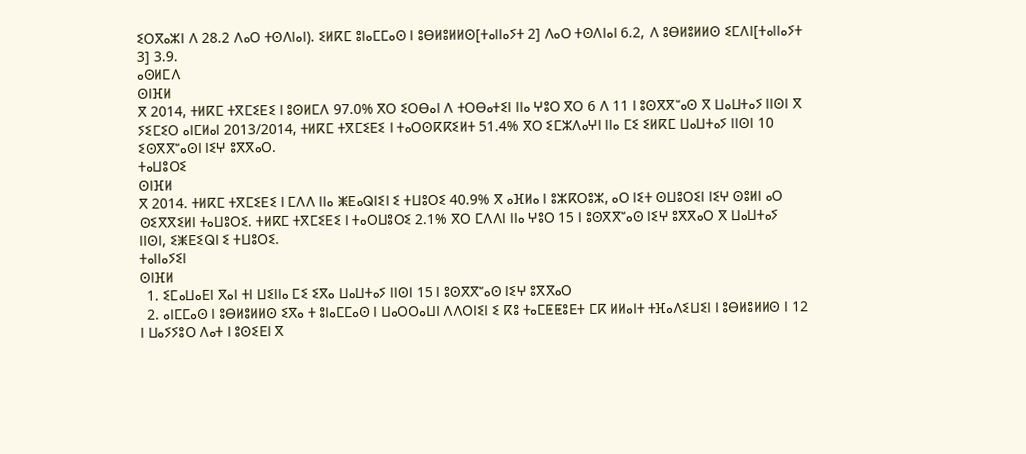ⵉⵔⴳⴰⵣⵏ ⴷ 28.2 ⴷⴰⵔ ⵜⵙⴷⵏⴰⵏ). ⵉⵍⴽⵎ ⵓⵏⴰⵎⵎⴰⵙ ⵏ ⵓⴱⵍⵓⵍⵍⵙ[ⵜⴰⵏⵏⴰⵢⵜ 2] ⴷⴰⵔ ⵜⵙⴷⵏⴰⵏ 6.2, ⴷ ⵓⴱⵍⵓⵍⵍⵙ ⵉⵎⴷⵏ[ⵜⴰⵏⵏⴰⵢⵜ 3] 3.9.
ⴰⵙⵍⵎⴷ
ⵙⵏⴼⵍ
ⴳ 2014, ⵜⵍⴽⵎ ⵜⴳⵎⵉⴹⵉ ⵏ ⵓⵙⵍⵎⴷ 97.0% ⴳⵔ ⵉⵔⴱⴰⵏ ⴷ ⵜⵔⴱⴰⵜⵉⵏ ⵏⵏⴰ ⵖⵓⵔ ⴳⵔ 6 ⴷ 11 ⵏ ⵓⵙⴳⴳⵯⴰⵙ ⴳ ⵡⴰⵡⵜⴰⵢ ⵏⵏⵙⵏ ⴳ ⵢⵉⵎⵉⵔ ⴰⵏⵎⵍⴰⵏ 2013/2014, ⵜⵍⴽⵎ ⵜⴳⵎⵉⴹⵉ ⵏ ⵜⴰⵔⵙⴽⴽⵉⵍⵜ 51.4% ⴳⵔ ⵉⵎⵣⴷⴰⵖⵏ ⵏⵏⴰ ⵎⵉ ⵉⵍⴽⵎ ⵡⴰⵡⵜⴰⵢ ⵏⵏⵙⵏ 10 ⵉⵙⴳⴳⵯⴰⵙⵏ ⵏⵉⵖ ⵓⴳⴳⴰⵔ.
ⵜⴰⵡⵓⵔⵉ
ⵙⵏⴼⵍ
ⴳ 2014. ⵜⵍⴽⵎ ⵜⴳⵎⵉⴹⵉ ⵏ ⵎⴷⴷ ⵏⵏⴰ ⵥⴹⴰⵕⵏⵉⵏ ⵉ ⵜⵡⵓⵔⵉ 40.9% ⴳ ⴰⴼⵍⴰ ⵏ ⵓⵣⴽⵔⵓⵣ, ⴰⵔ ⵏⵉⵜ ⵙⵡⵓⵔⵉⵏ ⵏⵉⵖ ⵙⵓⵍⵏ ⴰⵔ ⵙⵉⴳⴳⵉⵍⵏ ⵜⴰⵡⵓⵔⵉ. ⵜⵍⴽⵎ ⵜⴳⵎⵉⴹⵉ ⵏ ⵜⴰⵔⵡⵓⵔⵉ 2.1% ⴳⵔ ⵎⴷⴷⵏ ⵏⵏⴰ ⵖⵓⵔ 15 ⵏ ⵓⵙⴳⴳⵯⴰⵙ ⵏⵉⵖ ⵓⴳⴳⴰⵔ ⴳ ⵡⴰⵡⵜⴰⵢ ⵏⵏⵙⵏ, ⵉⵥⴹⵉⵕⵏ ⵉ ⵜⵡⵓⵔⵉ.
ⵜⴰⵏⵏⴰⵢⵉⵏ
ⵙⵏⴼⵍ
  1. ⵉⵎⴰⵡⴰⴹⵏ ⴳⴰⵏ ⵜⵏ ⵡⵉⵏⵏⴰ ⵎⵉ ⵉⴳⴰ ⵡⴰⵡⵜⴰⵢ ⵏⵏⵙⵏ 15 ⵏ ⵓⵙⴳⴳⵯⴰⵙ ⵏⵉⵖ ⵓⴳⴳⴰⵔ
  2. ⴰⵏⵎⵎⴰⵙ ⵏ ⵓⴱⵍⵓⵍⵍⵙ ⵉⴳⴰ ⵜ ⵓⵏⴰⵎⵎⴰⵙ ⵏ ⵡⴰⵔⵔⴰⵡⵏ ⴷⴷⵔⵏⵉⵏ ⵉ ⴽⵓ ⵜⴰⵎⵟⵟⵓⴹⵜ ⵎⴽ ⵍⵍⴰⵏⵜ ⵜⴼⴰⴷⵉⵡⵉⵏ ⵏ ⵓⴱⵍⵓⵍⵍⵙ ⵏ 12 ⵏ ⵡⴰⵢⵢⵓⵔ ⴷⴰⵜ ⵏ ⵓⵙⵉⴹⵏ ⴳ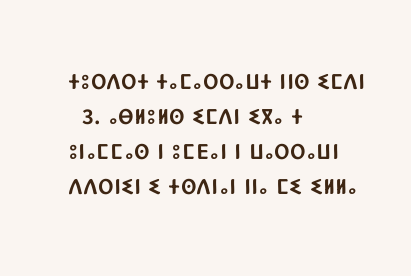ⵜⵓⵔⴷⵔⵜ ⵜⴰⵎⴰⵔⵔⴰⵡⵜ ⵏⵏⵙ ⵉⵎⴷⵏ
  3. ⴰⴱⵍⵓⵍⵙ ⵉⵎⴷⵏ ⵉⴳⴰ ⵜ ⵓⵏⴰⵎⵎⴰⵙ ⵏ ⵓⵎⴹⴰⵏ ⵏ ⵡⴰⵔⵔⴰⵡⵏ ⴷⴷⵔⵏⵉⵏ ⵉ ⵜⵙⴷⵏⴰⵏ ⵏⵏⴰ ⵎⵉ ⵉⵍⵍⴰ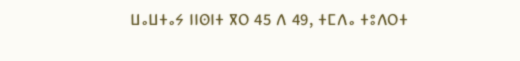ⵡⴰⵡⵜⴰⵢ ⵏⵏⵙⵏⵜ ⴳⵔ 45 ⴷ 49, ⵜⵎⴷⴰ ⵜⵓⴷⵔⵜ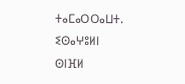ⵜⴰⵎⴰⵔⵔⴰⵡⵜ.
ⵉⵙⴰⵖⵓⵍⵏ
ⵙⵏⴼⵍ